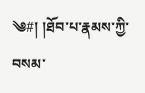༄#། །ཐོབ་པ་རྣམས་ཀྱི་བསམ་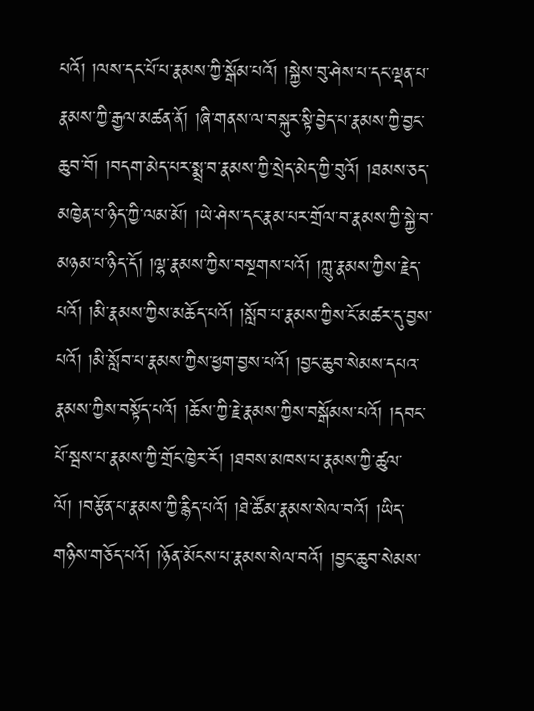པའོ། །ལས་དང་པོ་པ་རྣམས་ཀྱི་སྒོམ་པའོ། །སྐྱེས་བུ་ཤེས་པ་དང་ལྡན་པ་རྣམས་ཀྱི་རྒྱལ་མཚན་ནོ། །ཞི་གནས་ལ་བསྐུར་སྟི་བྱེད་པ་རྣམས་ཀྱི་བྱང་ཆུབ་བོ། །བདག་མེད་པར་སྨྲ་བ་རྣམས་ཀྱི་སྲེད་མེད་ཀྱི་བུའོ། །ཐམས་ཅད་མཁྱེན་པ་ཉིད་ཀྱི་ལམ་མོ། །ཡེ་ཤེས་དང་རྣམ་པར་གྲོལ་བ་རྣམས་ཀྱི་སྐྱེ་བ་མཉམ་པ་ཉིད་དོ། །ལྷ་རྣམས་ཀྱིས་བསྔགས་པའོ། །ཀླུ་རྣམས་ཀྱིས་རྗེད་པའོ། །མི་རྣམས་ཀྱིས་མཆོད་པའོ། །སློབ་པ་རྣམས་ཀྱིས་ངོ་མཚར་དུ་བྱས་པའོ། །མི་སློབ་པ་རྣམས་ཀྱིས་ཕྱག་བྱས་པའོ། །བྱང་ཆུབ་སེམས་དཔའ་རྣམས་ཀྱིས་བསྟོད་པའོ། །ཆོས་ཀྱི་རྗེ་རྣམས་ཀྱིས་བསྒོམས་པའོ། །དབང་པོ་སྦས་པ་རྣམས་ཀྱི་གྲོང་ཁྱེར་རོ། །ཐབས་མཁས་པ་རྣམས་ཀྱི་ཚུལ་ལོ། །བརྩོན་པ་རྣམས་ཀྱི་རྙིད་པའོ། །ཐེ་ཚོམ་རྣམས་སེལ་བའོ། །ཡིད་གཉིས་གཅོད་པའོ། །ཉོན་མོངས་པ་རྣམས་སེལ་བའོ། །བྱང་ཆུབ་སེམས་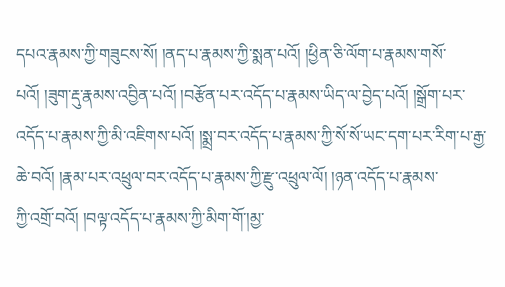དཔའ་རྣམས་ཀྱི་གཟུངས་སོ། །ནད་པ་རྣམས་ཀྱི་སྨན་པའོ། །ཕྱིན་ཅི་ལོག་པ་རྣམས་གསོ་པའོ། །ཟུག་རྡུ་རྣམས་འབྱིན་པའོ། །བརྩོན་པར་འདོད་པ་རྣམས་ཡིད་ལ་བྱེད་པའོ། །སྒྲོག་པར་འདོད་པ་རྣམས་ཀྱི་མི་འཇིགས་པའོ། །སྨྲ་བར་འདོད་པ་རྣམས་ཀྱི་སོ་སོ་ཡང་དག་པར་རིག་པ་རྒྱ་ཆེ་བའོ། །རྣམ་པར་འཕྲུལ་བར་འདོད་པ་རྣམས་ཀྱི་རྫུ་འཕྲུལ་ལོ། །ཉན་འདོད་པ་རྣམས་
ཀྱི་འགྲོ་བའོ། །བལྟ་འདོད་པ་རྣམས་ཀྱི་མིག་གོ་།མྱ་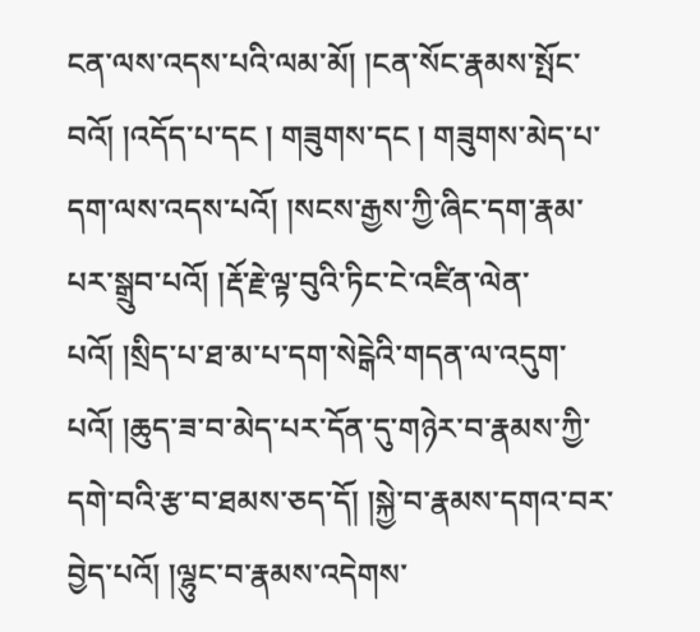ངན་ལས་འདས་པའི་ལམ་མོ། །ངན་སོང་རྣམས་སྤོང་བའོ། །འདོད་པ་དང ། གཟུགས་དང ། གཟུགས་མེད་པ་དག་ལས་འདས་པའོ། །སངས་རྒྱས་ཀྱི་ཞིང་དག་རྣམ་པར་སྒྲུབ་པའོ། །རྡོ་རྗེ་ལྟ་བུའི་ཏིང་ངེ་འཛིན་ལེན་པའོ། །སྲིད་པ་ཐ་མ་པ་དག་སེངྒེའི་གདན་ལ་འདུག་པའོ། །ཆུད་ཟ་བ་མེད་པར་དོན་དུ་གཉེར་བ་རྣམས་ཀྱི་དགེ་བའི་རྩ་བ་ཐམས་ཅད་དོ། །སྐྱེ་བ་རྣམས་དགའ་བར་བྱེད་པའོ། །ལྷུང་བ་རྣམས་འདེགས་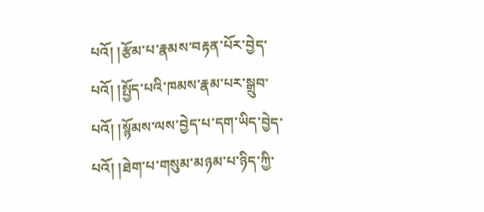པའོ། །རྩོམ་པ་རྣམས་བརྟན་པོར་བྱེད་པའོ། །སྤྱོད་པའི་ཁམས་རྣམ་པར་སྒྲུབ་པའོ། །སྙོམས་ལས་བྱེད་པ་དག་ཡིད་བྱེད་པའོ། །ཐེག་པ་གསུམ་མཉམ་པ་ཉིད་ཀྱི་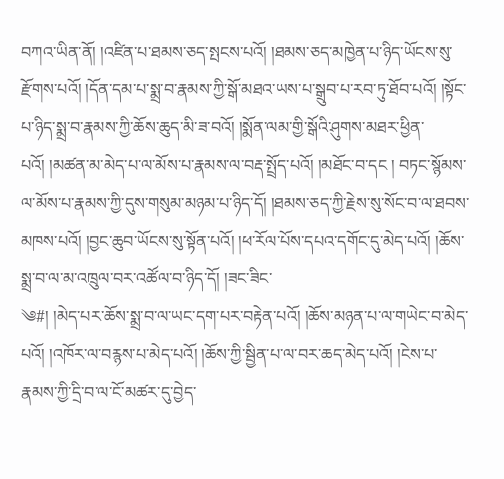བཀའ་ཡིན་ནོ། །འཛིན་པ་ཐམས་ཅད་སྤངས་པའོ། །ཐམས་ཅད་མཁྱེན་པ་ཉིད་ཡོངས་སུ་རྫོགས་པའོ། །དོན་དམ་པ་སྨྲ་བ་རྣམས་ཀྱི་སྒོ་མཐའ་ཡས་པ་སྒྲུབ་པ་རབ་ཏུ་ཐོབ་པའོ། །སྟོང་པ་ཉིད་སྨྲ་བ་རྣམས་ཀྱི་ཆོས་ཆུད་མི་ཟ་བའོ། །སྨོན་ལམ་གྱི་སྒོའི་ཤུགས་མཐར་ཕྱིན་པའོ། །མཚན་མ་མེད་པ་ལ་མོས་པ་རྣམས་ལ་བརྡ་སྤྲོད་པའོ། །མཐོང་བ་དང ། བཏང་སྙོམས་ལ་མོས་པ་རྣམས་ཀྱི་དུས་གསུམ་མཉམ་པ་ཉིད་དོ། །ཐམས་ཅད་ཀྱི་རྗེས་སུ་སོང་བ་ལ་ཐབས་མཁས་པའོ། །བྱང་ཆུབ་ཡོངས་སུ་སྟོན་པའོ། །ཕ་རོལ་པོས་དཔའ་དགོང་དུ་མེད་པའོ། །ཆོས་སྨྲ་བ་ལ་མ་འཁྲུལ་བར་འཚོལ་བ་ཉིད་དོ། །ཟང་ཟིང་
༄#། །མེད་པར་ཆོས་སྨྲ་བ་ལ་ཡང་དག་པར་བརྟེན་པའོ། །ཆོས་མཉན་པ་ལ་གཡེང་བ་མེད་པའོ། །འཁོར་ལ་བརྙས་པ་མེད་པའོ། །ཆོས་ཀྱི་སྦྱིན་པ་ལ་བར་ཆད་མེད་པའོ། །ངེས་པ་རྣམས་ཀྱི་དྲི་བ་ལ་ངོ་མཚར་དུ་བྱེད་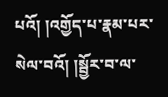པའོ། །འགྱོད་པ་རྣམ་པར་སེལ་བའོ། །སྦྱོར་བ་ལ་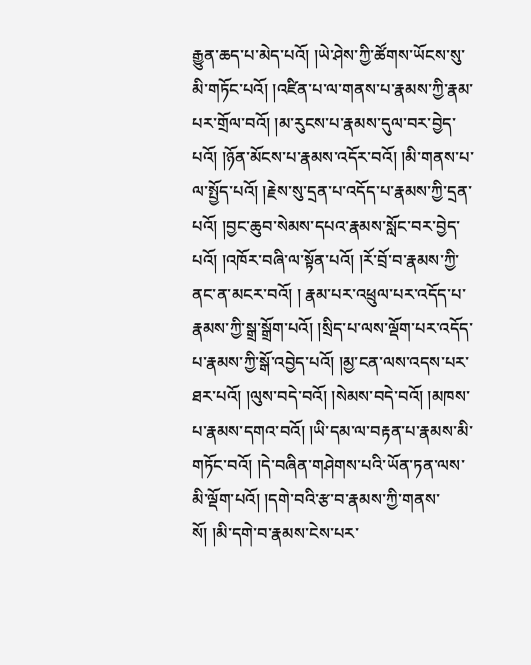རྒྱུན་ཆད་པ་མེད་པའོ། །ཡེ་ཤེས་ཀྱི་ཚོགས་ཡོངས་སུ་མི་གཏོང་པའོ། །འཛིན་པ་ལ་གནས་པ་རྣམས་ཀྱི་རྣམ་པར་གྲོལ་བའོ། །མ་རུངས་པ་རྣམས་དུལ་བར་བྱེད་པའོ། །ཉོན་མོངས་པ་རྣམས་འདོར་བའོ། །མི་གནས་པ་ལ་སྤྱོད་པའོ། །རྗེས་སུ་དྲན་པ་འདོད་པ་རྣམས་ཀྱི་དྲན་པའོ། །བྱང་ཆུབ་སེམས་དཔའ་རྣམས་སློང་བར་བྱེད་པའོ། །འཁོར་བཞི་ལ་སྟོན་པའོ། །རོ་བྲོ་བ་རྣམས་ཀྱི་ནང་ན་མངར་བའོ། ། རྣམ་པར་འཕྲུལ་པར་འདོད་པ་རྣམས་ཀྱི་སྒྲ་སྒྲོག་པའོ། །སྲིད་པ་ལས་ལྡོག་པར་འདོད་པ་རྣམས་ཀྱི་སྒོ་འབྱེད་པའོ། །མྱ་ངན་ལས་འདས་པར་ཐར་པའོ། །ལུས་བདེ་བའོ། །སེམས་བདེ་བའོ། །མཁས་པ་རྣམས་དགའ་བའོ། །ཡི་དམ་ལ་བརྟན་པ་རྣམས་མི་གཏོང་བའོ། །དེ་བཞིན་གཤེགས་པའི་ཡོན་ཏན་ལས་མི་ལྡོག་པའོ། །དགེ་བའི་རྩ་བ་རྣམས་ཀྱི་གནས་སོ། །མི་དགེ་བ་རྣམས་ངེས་པར་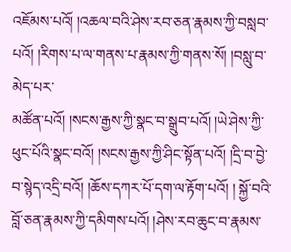འཇོམས་པའོ། །འཆལ་བའི་ཤེས་རབ་ཅན་རྣམས་ཀྱི་བསླབ་པའོ། །རིགས་པ་ལ་གནས་པ་རྣམས་ཀྱི་གནས་སོ། །བསླུ་བ་མེད་པར་
མཚོན་པའོ། །སངས་རྒྱས་ཀྱི་སྣང་བ་སྒྲུབ་པའོ། །ཡེ་ཤེས་ཀྱི་ཕུང་པོའི་སྣང་བའོ། །སངས་རྒྱས་ཀྱི་ཤིང་སྟོན་པའོ། །དྲི་བ་བྱེ་བ་སྙེད་འདྲི་བའོ། །ཆོས་དཀར་པོ་དག་ལ་རྟོག་པའོ། ། སྐྱོ་བའི་བློ་ཅན་རྣམས་ཀྱི་དམིགས་པའོ། །ཤེས་རབ་ཆུང་བ་རྣམས་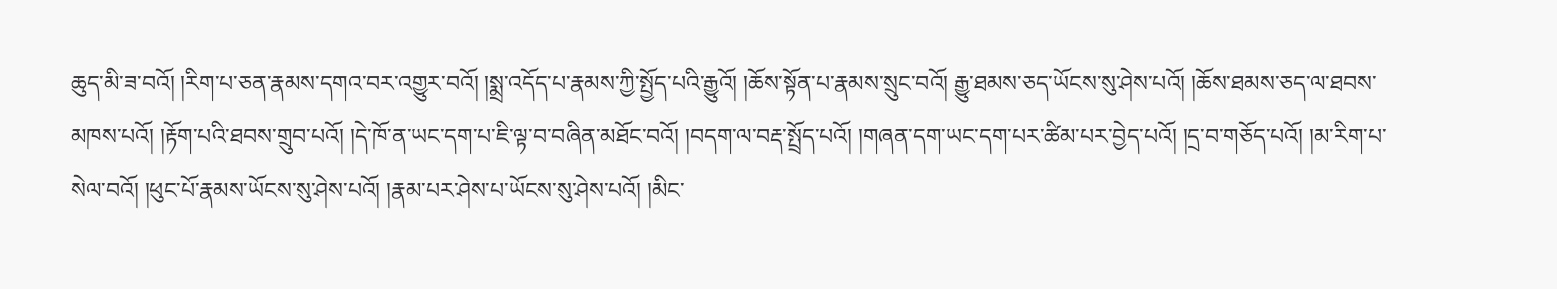ཆུད་མི་ཟ་བའོ། །རིག་པ་ཅན་རྣམས་དགའ་བར་འགྱུར་བའོ། །སྨྲ་འདོད་པ་རྣམས་ཀྱི་སྤྱོད་པའི་རྒྱུའོ། །ཆོས་སྟོན་པ་རྣམས་སྲུང་བའོ། རྒྱུ་ཐམས་ཅད་ཡོངས་སུ་ཤེས་པའོ། །ཆོས་ཐམས་ཅད་ལ་ཐབས་མཁས་པའོ། །རྟོག་པའི་ཐབས་གྲུབ་པའོ། །དེ་ཁོ་ན་ཡང་དག་པ་ཇི་ལྟ་བ་བཞིན་མཐོང་བའོ། །བདག་ལ་བརྡ་སྤྲོད་པའོ། །གཞན་དག་ཡང་དག་པར་ཚིམ་པར་བྱེད་པའོ། །དྲ་བ་གཅོད་པའོ། །མ་རིག་པ་སེལ་བའོ། །ཕུང་པོ་རྣམས་ཡོངས་སུ་ཤེས་པའོ། །རྣམ་པར་ཤེས་པ་ཡོངས་སུ་ཤེས་པའོ། །མིང་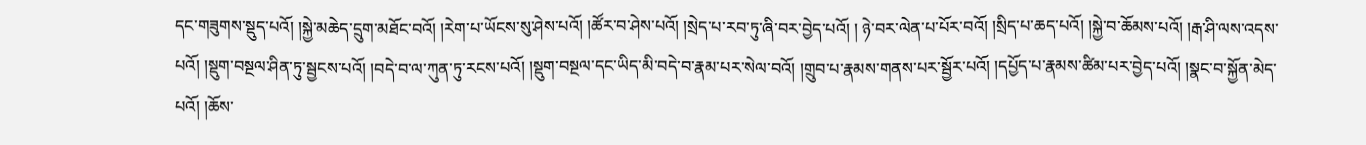དང་གཟུགས་སྡུད་པའོ། །སྐྱེ་མཆེད་དྲུག་མཐོང་བའོ། །རེག་པ་ཡོངས་སུ་ཤེས་པའོ། །ཚོར་བ་ཤེས་པའོ། །སྲེད་པ་རབ་ཏུ་ཞི་བར་བྱེད་པའོ། ། ཉེ་བར་ལེན་པ་པོར་བའོ། །སྲིད་པ་ཆད་པའོ། །སྐྱེ་བ་ཆོམས་པའོ། །རྒ་ཤི་ལས་འདས་པའོ། །སྡུག་བསྔལ་ཤིན་ཏུ་སྦྱངས་པའོ། །བདེ་བ་ལ་ཀུན་ཏུ་རངས་པའོ། །སྡུག་བསྔལ་དང་ཡིད་མི་བདེ་བ་རྣམ་པར་སེལ་བའོ། །གྲུབ་པ་རྣམས་གནས་པར་སྦྱོར་པའོ། །དཔྱོད་པ་རྣམས་ཚིམ་པར་བྱེད་པའོ། །སྣང་བ་སྐྱོན་མེད་པའོ། །ཆོས་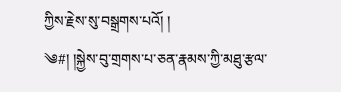ཀྱིས་རྗེས་སུ་བསྒྲགས་པའོ། །
༄#། །སྐྱེས་བུ་གྲགས་པ་ཅན་རྣམས་ཀྱི་མཐུ་རྩལ་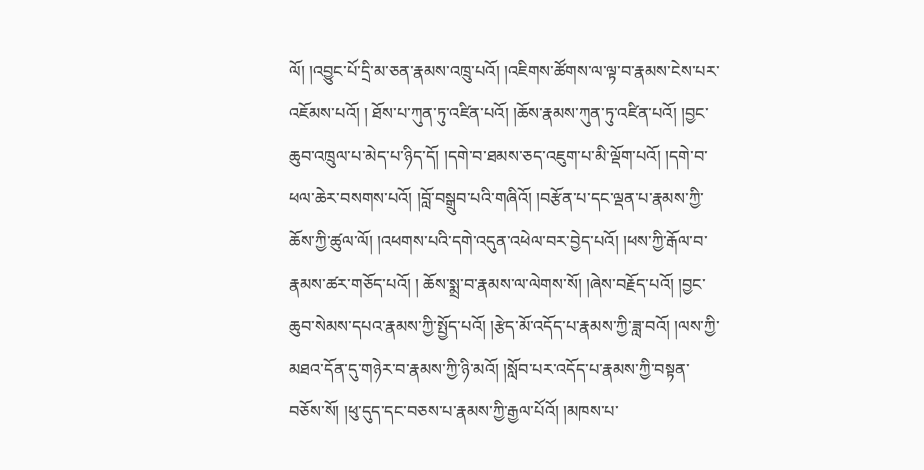ལོ། །འབྱུང་པོ་དྲི་མ་ཅན་རྣམས་འཁྲུ་པའོ། །འཇིགས་ཚོགས་ལ་ལྟ་བ་རྣམས་ངེས་པར་འཇོམས་པའོ། ། ཐོས་པ་ཀུན་ཏུ་འཛིན་པའོ། །ཆོས་རྣམས་ཀུན་ཏུ་འཛིན་པའོ། །བྱང་ཆུབ་འཁྲུལ་པ་མེད་པ་ཉིད་དོ། །དགེ་བ་ཐམས་ཅད་འཇུག་པ་མི་ལྡོག་པའོ། །དགེ་བ་ཕལ་ཆེར་བསགས་པའོ། །བློ་བསྒྲུབ་པའི་གཞིའོ། །བརྩོན་པ་དང་ལྡན་པ་རྣམས་ཀྱི་ཆོས་ཀྱི་ཚུལ་ལོ། །འཕགས་པའི་དགེ་འདུན་འཕེལ་བར་བྱེད་པའོ། །ཕས་ཀྱི་རྒོལ་བ་རྣམས་ཚར་གཅོད་པའོ། ། ཆོས་སྨྲ་བ་རྣམས་ལ་ལེགས་སོ། །ཞེས་བརྗོད་པའོ། །བྱང་ཆུབ་སེམས་དཔའ་རྣམས་ཀྱི་སྤྱོད་པའོ། །རྩེད་མོ་འདོད་པ་རྣམས་ཀྱི་ཟླ་བའོ། །ལས་ཀྱི་མཐའ་དོན་དུ་གཉེར་བ་རྣམས་ཀྱི་ཉི་མའོ། །སློབ་པར་འདོད་པ་རྣམས་ཀྱི་བསྟན་བཅོས་སོ། །ཕུ་དུད་དང་བཅས་པ་རྣམས་ཀྱི་རྒྱལ་པོའོ། །མཁས་པ་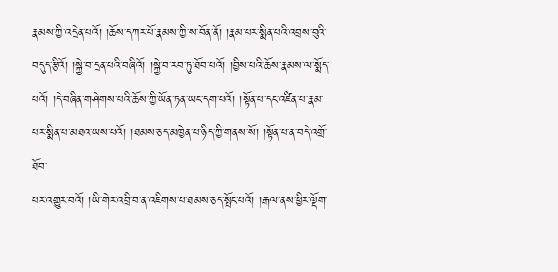རྣམས་ཀྱི་འདྲེན་པའོ། །ཆོས་དཀར་པོ་རྣམས་ཀྱི་ས་བོན་ནོ། །རྣམ་པར་སྨིན་པའི་འབྲས་བུའི་བདུད་རྩིའོ། །སྐྱེ་བ་དྲན་པའི་བཞིའོ། །སྐྱེ་བ་རབ་ཏུ་ཐོབ་པའོ། །བྱིས་པའི་ཆོས་རྣམས་ལ་སྨོད་པའོ། །དེ་བཞིན་གཤེགས་པའི་ཆོས་ཀྱི་ཡོན་ཏན་ཡང་དག་པའོ། །སྟོན་པ་དང་འཛིན་པ་རྣམ་པར་སྨིན་པ་མཐའ་ཡས་པའོ། །ཐམས་ཅད་མཁྱེན་པ་ཉིད་ཀྱི་གནས་སོ། །སྟོན་པ་ན་བདེ་འགྲོ་ཐོབ་
པར་འགྱུར་བའོ། །ཡི་གེར་འབྲི་བ་ན་འཇིགས་པ་ཐམས་ཅད་སྤོང་པའོ། །རྒལ་ནས་ཕྱིར་ལྡོག་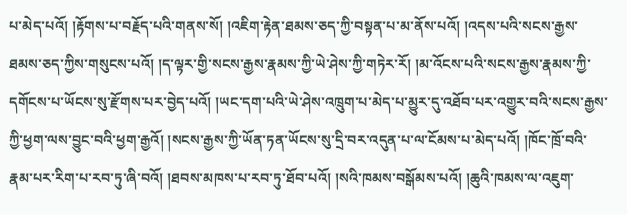པ་མེད་པའོ། །རྟོགས་པ་བརྗོད་པའི་གནས་སོ། །འཇིག་རྟེན་ཐམས་ཅད་ཀྱི་བསྟན་པ་མ་ནོས་པའོ། །འདས་པའི་སངས་རྒྱས་ཐམས་ཅད་ཀྱིས་གསུངས་པའོ། །ད་ལྟར་གྱི་སངས་རྒྱས་རྣམས་ཀྱི་ཡེ་ཤེས་ཀྱི་གཏེར་རོ། །མ་འོངས་པའི་སངས་རྒྱས་རྣམས་ཀྱི་དགོངས་པ་ཡོངས་སུ་རྫོགས་པར་བྱེད་པའོ། །ཡང་དག་པའི་ཡེ་ཤེས་འཁྲུག་པ་མེད་པ་མྱུར་དུ་འཐོབ་པར་འགྱུར་བའི་སངས་རྒྱས་ཀྱི་ཕྱག་ལས་བྱུང་བའི་ཕྱག་རྒྱའོ། །སངས་རྒྱས་ཀྱི་ཡོན་ཏན་ཡོངས་སུ་དྲི་བར་འདུན་པ་ལ་ངོམས་པ་མེད་པའོ། །ཁོང་ཁྲོ་བའི་རྣམ་པར་རིག་པ་རབ་ཏུ་ཞི་བའོ། །ཐབས་མཁས་པ་རབ་ཏུ་ཐོབ་པའོ། །སའི་ཁམས་བསྒོམས་པའོ། །ཆུའི་ཁམས་ལ་འཇུག་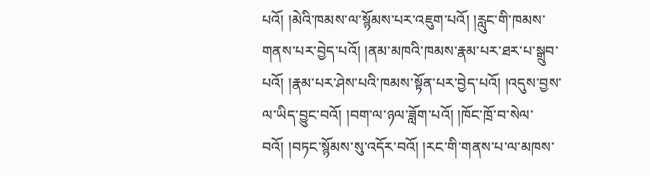པའོ། །མེའི་ཁམས་ལ་སྙོམས་པར་འཇུག་པའོ། །རླུང་གི་ཁམས་གནས་པར་བྱེད་པའོ། །ནམ་མཁའི་ཁམས་རྣམ་པར་ཐར་པ་སྒྲུབ་པའོ། །རྣམ་པར་ཤེས་པའི་ཁམས་སྟོན་པར་བྱེད་པའོ། །འདུས་བྱས་ལ་ཡིད་བྱུང་བའོ། །བག་ལ་ཉལ་ཟློག་པའོ། །ཁོང་ཁྲོ་བ་སེལ་བའོ། །བཏང་སྙོམས་སུ་འདོར་བའོ། །རང་གི་གནས་པ་ལ་མཁས་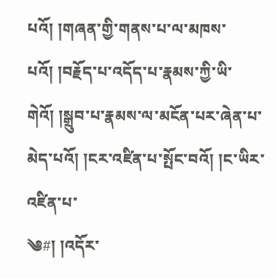པའོ། །གཞན་གྱི་གནས་པ་ལ་མཁས་པའོ། །བརྗོད་པ་འདོད་པ་རྣམས་ཀྱི་ཡི་གེའོ། །སྒྲུབ་པ་རྣམས་ལ་མངོན་པར་ཞེན་པ་མེད་པའོ། །ངར་འཛིན་པ་སྤོང་བའོ། །ང་ཡིར་འཛིན་པ་
༄#། །འདོར་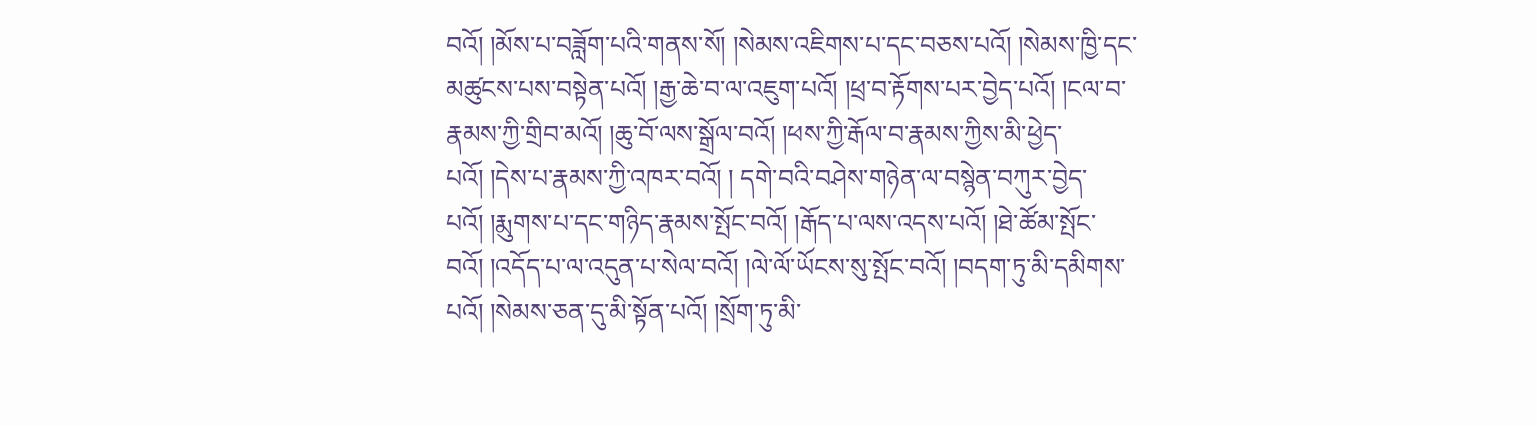བའོ། །མོས་པ་བཟློག་པའི་གནས་སོ། །སེམས་འཇིགས་པ་དང་བཅས་པའོ། །སེམས་ཁྱི་དང་མཚུངས་པས་བསྟེན་པའོ། །རྒྱ་ཆེ་བ་ལ་འཇུག་པའོ། །ཕྲ་བ་རྟོགས་པར་བྱེད་པའོ། །ངལ་བ་རྣམས་ཀྱི་གྲིབ་མའོ། །ཆུ་བོ་ལས་སྒྲོལ་བའོ། །ཕས་ཀྱི་རྒོལ་བ་རྣམས་ཀྱིས་མི་ཕྱེད་པའོ། །དེས་པ་རྣམས་ཀྱི་འཁར་བའོ། ། དགེ་བའི་བཤེས་གཉེན་ལ་བསྙེན་བཀུར་བྱེད་པའོ། །རྨུགས་པ་དང་གཉིད་རྣམས་སྤོང་བའོ། །རྒོད་པ་ལས་འདས་པའོ། །ཐེ་ཚོམ་སྤོང་བའོ། །འདོད་པ་ལ་འདུན་པ་སེལ་བའོ། །ལེ་ལོ་ཡོངས་སུ་སྤོང་བའོ། །བདག་ཏུ་མི་དམིགས་པའོ། །སེམས་ཅན་དུ་མི་སྟོན་པའོ། །སྲོག་ཏུ་མི་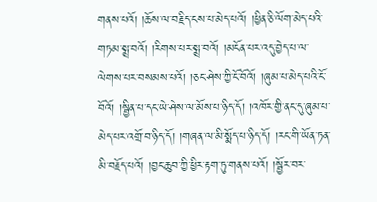གནས་པའོ། །ཆོས་ལ་བརྗིད་ངས་པ་མེད་པའོ། །ཕྱིན་ཅི་ལོག་མེད་པའི་གཏམ་སྨྲ་བའོ། །རིགས་པར་སྨྲ་བའོ། །མངོན་པར་འདུ་བྱེད་པ་ལ་ལེགས་པར་བསམས་པའོ། །ཅང་ཤེས་ཀྱི་ངོ་བོའོ། །ཞུམ་པ་མེད་པའི་ངོ་བོའོ། །སྦྱིན་པ་དང་ཡེ་ཤེས་ལ་མོས་པ་ཉིད་དོ། །འཁོར་གྱི་ནང་དུ་ཞུམ་པ་མེད་པར་འགྲོ་བ་ཉིད་དོ། །གཞན་ལ་མི་སྨོད་པ་ཉིད་དོ། །རང་གི་ཡོན་ཏན་མི་བརྗོད་པའོ། །བྱང་ཆུབ་ཀྱི་ཕྱིར་རྟག་ཏུ་གནས་པའོ། །སྦྱོར་བར་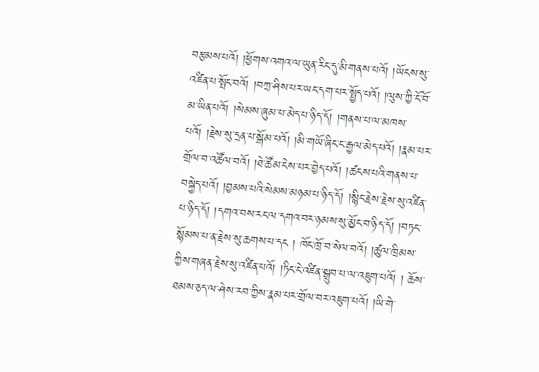བརྩམས་པའོ། །ཕྱོགས་འགའ་ལ་ཡུན་རིང་དུ་མི་གནས་པའོ། །ཡོངས་སུ་འཛིན་པ་སྤོང་བའོ། །བཀྲ་ཤིས་པར་ཡང་དག་པར་སྤྱོད་པའོ། །ལུས་ཀྱི་ངོ་བོ་
མ་ཡིན་པའོ། །སེམས་ཞུམ་པ་མེད་པ་ཉིད་དོ། །གནས་པ་ལ་མཁས་པའོ། །རྗེས་སུ་དྲན་པ་སྒོམ་པའོ། །མི་གཡོ་ཞིང་ང་རྒྱལ་མེད་པའོ། །རྣམ་པར་གྲོལ་བ་འཚོལ་བའོ། །ཐེ་ཚོམ་ངེས་པར་བྱེད་པའོ། །ཚངས་པའི་གནས་པ་བསྐྱེད་པའོ། །བྱམས་པའི་སེམས་མཉམ་པ་ཉིད་དོ། །སྙིང་རྗེས་རྗེས་སུ་འཛིན་པ་ཉིད་དོ། །དགའ་བས་རང་ལ་དགའ་བར་ཉམས་སུ་མྱོང་བ་ཉིད་དོ། །བཏང་སྙོམས་པ་ན་རྗེས་སུ་ཆགས་པ་དང ། ཁོང་ཁྲོ་བ་སེལ་བའོ། །ཚུལ་ཁྲིམས་ཀྱིས་གཞན་རྗེས་སུ་འཛིན་པའོ། །ཏིང་ངེ་འཛིན་སྒྲུབ་པ་ལ་འཇུག་པའོ། ། ཆོས་ཐམས་ཅད་ལ་ཤེས་རབ་ཀྱིས་རྣམ་པར་གྲོལ་བར་འཇུག་པའོ། །ཡི་གེ་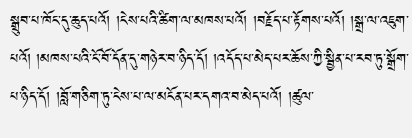སྒྲུབ་པ་ཁོང་དུ་ཆུད་པའོ། །ངེས་པའི་ཚིག་ལ་མཁས་པའོ། །བརྗོད་པ་རྟོགས་པའོ། །སྒྲ་ལ་འཇུག་པའོ། །མཁས་པའི་ངོ་བོ་དོན་དུ་གཉེར་བ་ཉིད་དོ། །འདོད་པ་མེད་པར་ཆོས་ཀྱི་སྦྱིན་པ་རབ་ཏུ་སྒྲོག་པ་ཉིད་དོ། །བློ་གཅིག་ཏུ་ངེས་པ་ལ་མངོན་པར་དགའ་བ་མེད་པའོ། །ཚུལ་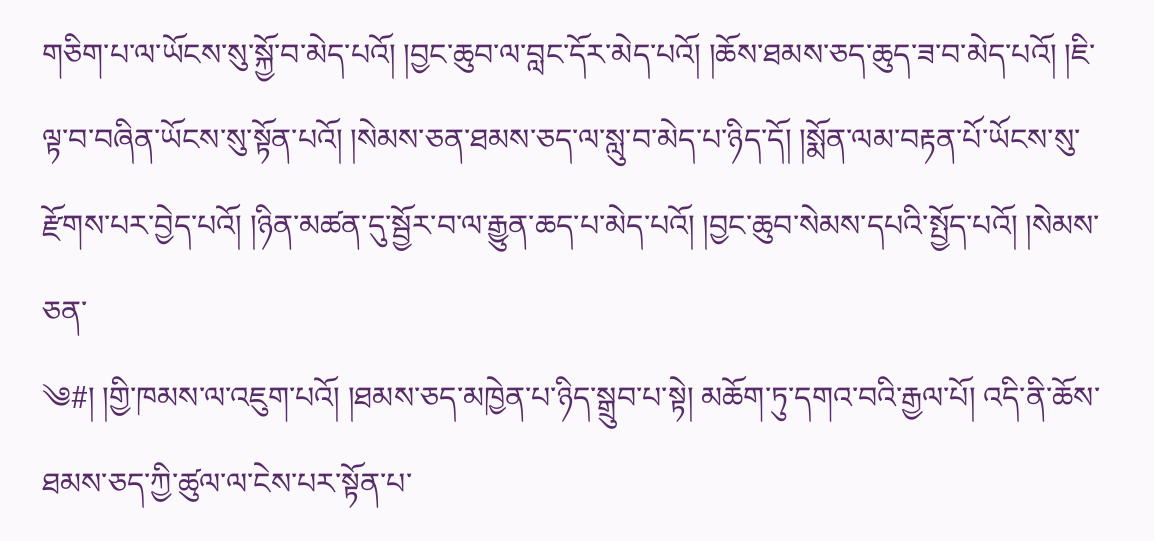གཅིག་པ་ལ་ཡོངས་སུ་སྐྱོ་བ་མེད་པའོ། །བྱང་ཆུབ་ལ་བླང་དོར་མེད་པའོ། །ཆོས་ཐམས་ཅད་ཆུད་ཟ་བ་མེད་པའོ། །ཇི་ལྟ་བ་བཞིན་ཡོངས་སུ་སྟོན་པའོ། །སེམས་ཅན་ཐམས་ཅད་ལ་སླུ་བ་མེད་པ་ཉིད་དོ། །སྨོན་ལམ་བརྟན་པོ་ཡོངས་སུ་རྫོགས་པར་བྱེད་པའོ། །ཉིན་མཚན་དུ་སྦྱོར་བ་ལ་རྒྱུན་ཆད་པ་མེད་པའོ། །བྱང་ཆུབ་སེམས་དཔའི་སྤྱོད་པའོ། །སེམས་ཅན་
༄#། །གྱི་ཁམས་ལ་འཇུག་པའོ། །ཐམས་ཅད་མཁྱེན་པ་ཉིད་སྒྲུབ་པ་སྟེ། མཆོག་ཏུ་དགའ་བའི་རྒྱལ་པོ། འདི་ནི་ཆོས་ཐམས་ཅད་ཀྱི་ཚུལ་ལ་ངེས་པར་སྟོན་པ་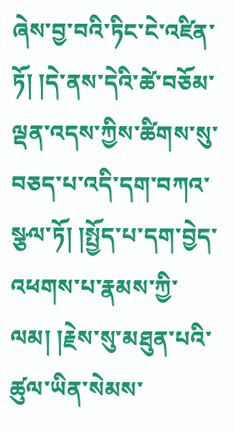ཞེས་བྱ་བའི་ཏིང་ངེ་འཛིན་ཏོ། །དེ་ནས་དེའི་ཚེ་བཅོམ་ལྡན་འདས་ཀྱིས་ཚིགས་སུ་བཅད་པ་འདི་དག་བཀའ་སྩལ་ཏོ། །སྤྱོད་པ་དག་བྱེད་འཕགས་པ་རྣམས་ཀྱི་ལམ། །རྗེས་སུ་མཐུན་པའི་ཚུལ་ཡིན་སེམས་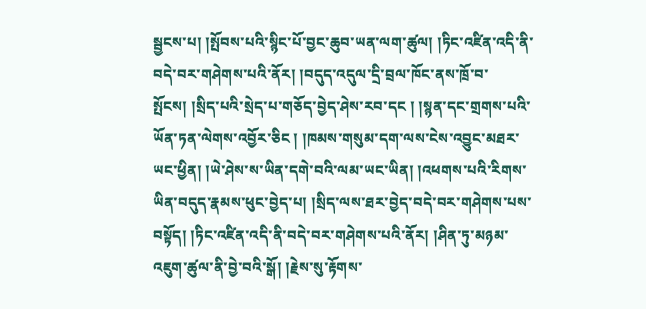སྦྱངས་པ། །སྤོབས་པའི་སྙིང་པོ་བྱང་ཆུབ་ཡན་ལག་ཚུལ། །ཏིང་འཛིན་འདི་ནི་བདེ་བར་གཤེགས་པའི་ནོར། །བདུད་འདུལ་དྲི་བྲལ་ཁོང་ནས་ཁྲོ་བ་སྤོངས། །སྲིད་པའི་སྲེད་པ་གཅོད་བྱེད་ཤེས་རབ་དང ། །སྙན་དང་གྲགས་པའི་ཡོན་ཏན་ལེགས་འབྱོར་ཅིང ། །ཁམས་གསུམ་དག་ལས་ངེས་འབྱུང་མཐར་ཡང་ཕྱིན། །ཡེ་ཤེས་ས་ཡིན་དགེ་བའི་ལམ་ཡང་ཡིན། །འཕགས་པའི་རིགས་ཡིན་བདུད་རྣམས་ཕུང་བྱེད་པ། །སྲིད་ལས་ཐར་བྱེད་བདེ་བར་གཤེགས་པས་བསྟོད། །ཏིང་འཛིན་འདི་ནི་བདེ་བར་གཤེགས་པའི་ནོར། །ཤིན་ཏུ་མཉམ་འཇུག་ཚུལ་ནི་བྱེ་བའི་སྒོ། །རྗེས་སུ་རྟོགས་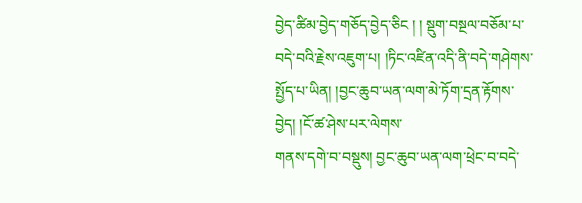བྱེད་ཚིམ་བྱེད་གཅོད་བྱེད་ཅིང ། ། སྡུག་བསྔལ་བཅོམ་པ་བདེ་བའི་རྗེས་འཇུག་པ། །ཏིང་འཛིན་འདི་ནི་བདེ་གཤེགས་སྤྱོད་པ་ཡིན། །བྱང་ཆུབ་ཡན་ལག་མེ་ཏོག་དྲན་རྟོགས་བྱེད། །ངོ་ཚ་ཤེས་པར་ལེགས་
གནས་དགེ་བ་བསྡུས། བྱང་ཆུབ་ཡན་ལག་ཕྲེང་བ་བདེ་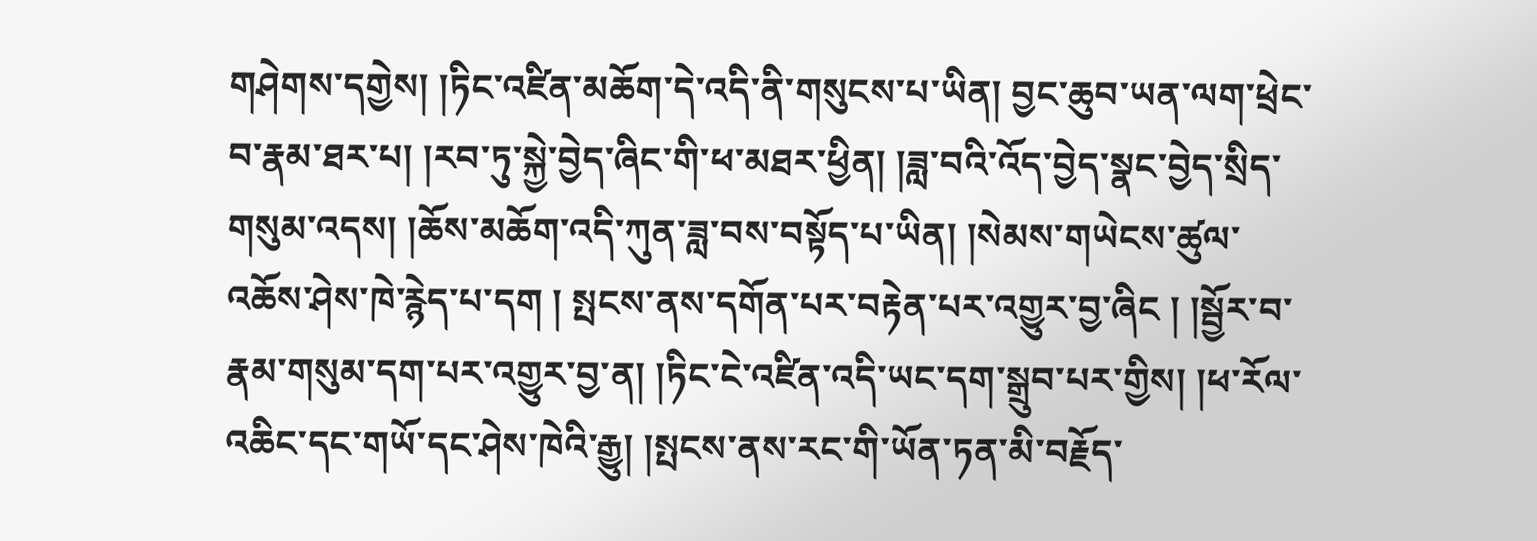གཤེགས་དགྱེས། །ཏིང་འཛིན་མཆོག་དེ་འདི་ནི་གསུངས་པ་ཡིན། བྱང་ཆུབ་ཡན་ལག་ཕྲེང་བ་རྣམ་ཐར་པ། །རབ་ཏུ་སྐྱེ་བྱེད་ཞིང་གི་ཕ་མཐར་ཕྱིན། །ཟླ་བའི་འོད་བྱེད་སྣང་བྱེད་སྲིད་གསུམ་འདས། །ཆོས་མཆོག་འདི་ཀུན་ཟླ་བས་བསྟོད་པ་ཡིན། །སེམས་གཡེངས་ཚུལ་འཆོས་ཤེས་ཁེ་རྙེད་པ་དག ། སྤངས་ནས་དགོན་པར་བརྟེན་པར་འགྱུར་བྱ་ཞིང ། །སྦྱོར་བ་རྣམ་གསུམ་དག་པར་འགྱུར་བྱ་ན། །ཏིང་ངེ་འཛིན་འདི་ཡང་དག་སྒྲུབ་པར་གྱིས། །ཕ་རོལ་འཆིང་དང་གཡོ་དང་ཤེས་ཁེའི་རྒྱུ། །སྤངས་ནས་རང་གི་ཡོན་ཏན་མི་བརྗོད་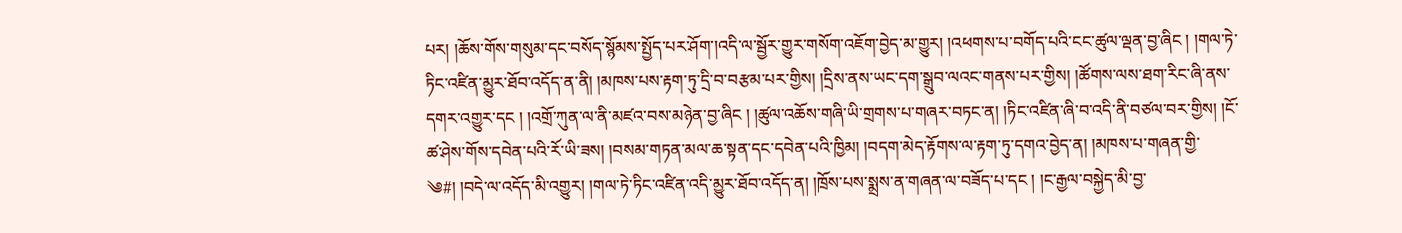པར། །ཆོས་གོས་གསུམ་དང་བསོད་སྙོམས་སྤྱོད་པར་ཤོག་།འདི་ལ་སྦྱོར་གྱུར་གསོག་འཇོག་བྱེད་མ་གྱུར། །འཕགས་པ་བགོད་པའི་ངང་ཚུལ་ལྡན་བྱ་ཞིང ། །གལ་ཏེ་ཏིང་འཛིན་མྱུར་ཐོབ་འདོད་ན་ནི། །མཁས་པས་རྟག་ཏུ་དྲི་བ་བརྩམ་པར་གྱིས། །དྲིས་ནས་ཡང་དག་སྒྲུབ་ལའང་གནས་པར་གྱིས། །ཚོགས་ལས་ཐག་རིང་ཞི་ནས་དགར་འགྱུར་དང ། །འགྲོ་ཀུན་ལ་ནི་མཛའ་བས་མཉེན་བྱ་ཞིང ། །ཚུལ་འཆོས་གཞི་ཡི་གྲགས་པ་གཞར་བཏང་ན། །ཏིང་འཛིན་ཞི་བ་འདི་ནི་བཙལ་བར་གྱིས། །ངོ་ཚ་ཤེས་གོས་དབེན་པའི་རོ་ཡི་ཟས། །བསམ་གཏན་མལ་ཆ་སྟན་དང་དབེན་པའི་ཁྱིམ། །བདག་མེད་རྟོགས་ལ་རྟག་ཏུ་དགའ་བྱེད་ན། །མཁས་པ་གཞན་གྱི་
༄#། །བདེ་ལ་འདོད་མི་འགྱུར། །གལ་ཏེ་ཏིང་འཛིན་འདི་མྱུར་ཐོབ་འདོད་ན། །ཁྲོས་པས་སྨྲས་ན་གཞན་ལ་བཟོད་པ་དང ། །ང་རྒྱལ་བསྐྱེད་མི་བྱ་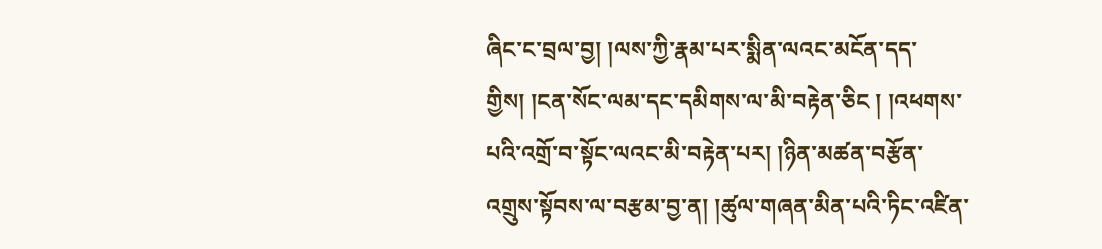ཞིང་ང་བྲལ་བྱ། །ལས་ཀྱི་རྣམ་པར་སྨིན་ལའང་མངོན་དད་གྱིས། །ངན་སོང་ལམ་དང་དམིགས་ལ་མི་བརྟེན་ཅིང ། །འཕགས་པའི་འགྲོ་བ་སྟོང་ལའང་མི་བརྟེན་པར། །ཉིན་མཚན་བརྩོན་འགྲུས་སྟོབས་ལ་བརྩམ་བྱ་ན། །ཚུལ་གཞན་མིན་པའི་ཏིང་འཛིན་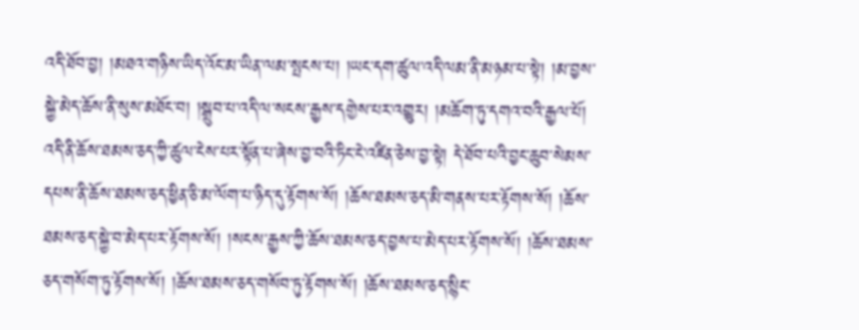འདི་ཐོབ་བྱ། །མཐའ་གཉིས་ཡིད་འོང་མ་ཡིན་ལམ་སྤངས་པ། །ཡང་དག་ཚུལ་འདི་ལམ་ནི་མཉམ་པ་སྟེ། །མ་བྱས་སྐྱེ་མེད་ཆོས་ནི་སུས་མཐོང་བ། །སྒྲུབ་པ་འདི་ལ་སངས་རྒྱས་དགྱེས་པར་འགྱུར། །མཆོག་ཏུ་དགའ་བའི་རྒྱལ་པོ། འདི་ནི་ཆོས་ཐམས་ཅད་ཀྱི་ཚུལ་ངེས་པར་སྟོན་པ་ཞེས་བྱ་བའི་ཏིང་ངེ་འཛིན་ཅེས་བྱ་སྟེ། དེ་ཐོབ་པའི་བྱང་ཆུབ་སེམས་དཔས་ནི་ཆོས་ཐམས་ཅད་ཕྱིན་ཅི་མ་ལོག་པ་ཉིད་དུ་རྟོགས་སོ། །ཆོས་ཐམས་ཅད་མི་གནས་པར་རྟོགས་སོ། །ཆོས་ཐམས་ཅད་སྐྱེ་བ་མེད་པར་རྟོགས་སོ། །སངས་རྒྱས་ཀྱི་ཆོས་ཐམས་ཅད་བྱས་པ་མེད་པར་རྟོགས་སོ། །ཆོས་ཐམས་ཅད་གསོག་ཏུ་རྟོགས་སོ། །ཆོས་ཐམས་ཅད་གསོབ་ཏུ་རྟོགས་སོ། །ཆོས་ཐམས་ཅད་སྙིང་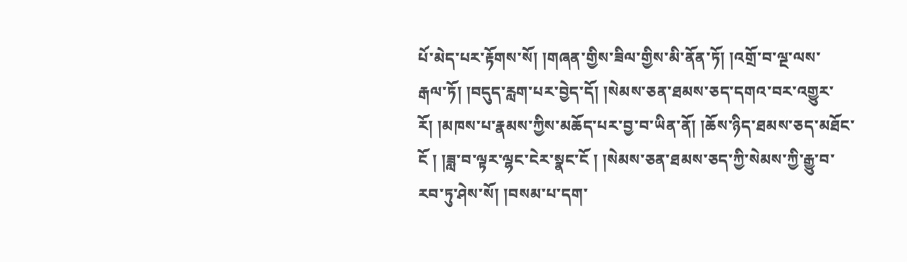པོ་མེད་པར་རྟོགས་སོ། །གཞན་གྱིས་ཟིལ་གྱིས་མི་ནོན་ཏོ། །འགྲོ་བ་ལྔ་ལས་
རྒལ་ཏོ། །བདུད་རླག་པར་བྱེད་དོ། །སེམས་ཅན་ཐམས་ཅད་དགའ་བར་འགྱུར་རོ། །མཁས་པ་རྣམས་ཀྱིས་མཆོད་པར་བྱ་བ་ཡིན་ནོ། །ཆོས་ཉིད་ཐམས་ཅད་མཐོང་ངོ ། །ཟླ་བ་ལྟར་ལྷང་ངེར་སྣང་ངོ ། །སེམས་ཅན་ཐམས་ཅད་ཀྱི་སེམས་ཀྱི་རྒྱུ་བ་རབ་ཏུ་ཤེས་སོ། །བསམ་པ་དག་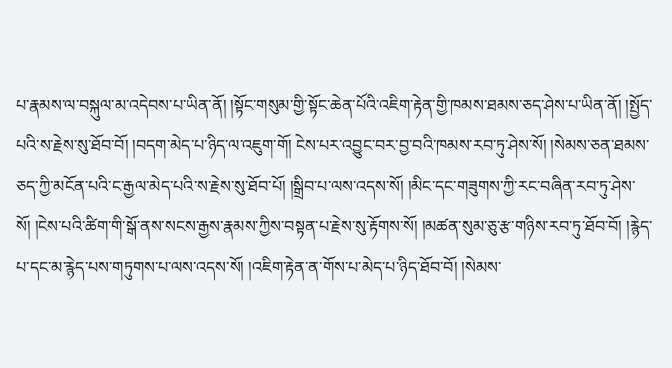པ་རྣམས་ལ་བསྐུལ་མ་འདེབས་པ་ཡིན་ནོ། །སྟོང་གསུམ་གྱི་སྟོང་ཆེན་པོའི་འཇིག་རྟེན་གྱི་ཁམས་ཐམས་ཅད་ཤེས་པ་ཡིན་ནོ། །སྤྱོད་པའི་ས་རྗེས་སུ་ཐོབ་བོ། །བདག་མེད་པ་ཉིད་ལ་འཇུག་གོ། ངེས་པར་འབྱུང་བར་བྱ་བའི་ཁམས་རབ་ཏུ་ཤེས་སོ། །སེམས་ཅན་ཐམས་ཅད་ཀྱི་མངོན་པའི་ང་རྒྱལ་མེད་པའི་ས་རྗེས་སུ་ཐོབ་པོ། །སྒྲིབ་པ་ལས་འདས་སོ། །མིང་དང་གཟུགས་ཀྱི་རང་བཞིན་རབ་ཏུ་ཤེས་སོ། །ངེས་པའི་ཚིག་གི་སྒོ་ནས་སངས་རྒྱས་རྣམས་ཀྱིས་བསྟན་པ་རྗེས་སུ་རྟོགས་སོ། །མཚན་སུམ་ཅུ་རྩ་གཉིས་རབ་ཏུ་ཐོབ་བོ། །རྙེད་པ་དང་མ་རྙེད་པས་གཏུགས་པ་ལས་འདས་སོ། །འཇིག་རྟེན་ན་གོས་པ་མེད་པ་ཉིད་ཐོབ་བོ། །སེམས་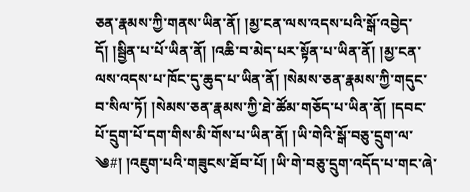ཅན་རྣམས་ཀྱི་གནས་ཡིན་ནོ། །མྱ་ངན་ལས་འདས་པའི་སྒོ་འབྱེད་དོ། །སྦྱིན་པ་པོ་ཡིན་ནོ། །འཆི་བ་མེད་པར་སྟོན་པ་ཡིན་ནོ། །མྱ་ངན་ལས་འདས་པ་ཁོང་དུ་ཆུད་པ་ཡིན་ནོ། །སེམས་ཅན་རྣམས་ཀྱི་གདུང་བ་སིལ་ཏོ། །སེམས་ཅན་རྣམས་ཀྱི་ཐེ་ཚོམ་གཅོད་པ་ཡིན་ནོ། །དབང་པོ་དྲུག་པོ་དག་གིས་མི་གོས་པ་ཡིན་ནོ། །ཡི་གེའི་སྒོ་བཅུ་དྲུག་ལ་
༄#། །འཇུག་པའི་གཟུངས་ཐོབ་པོ། །ཡི་གེ་བཅུ་དྲུག་འདོད་པ་གང་ཞེ་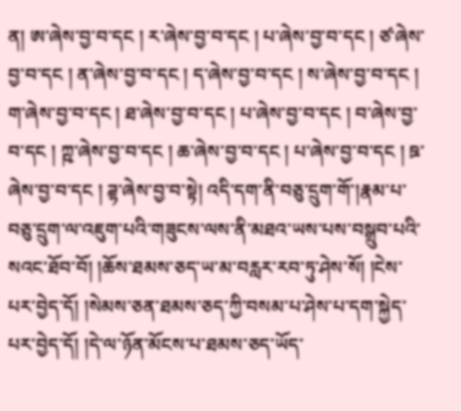ན། ཨ་ཞེས་བྱ་བ་དང ། ར་ཞེས་བྱ་བ་དང ། པ་ཞེས་བྱ་བ་དང ། ཙ་ཞེས་བྱ་བ་དང ། ན་ཞེས་བྱ་བ་དང ། ད་ཞེས་བྱ་བ་དང ། ས་ཞེས་བྱ་བ་དང ། ག་ཞེས་བྱ་བ་དང ། ཐ་ཞེས་བྱ་བ་དང ། པ་ཞེས་བྱ་བ་དང ། བ་ཞེས་བྱ་བ་དང ། ཀྵ་ཞེས་བྱ་བ་དང ། ཆ་ཞེས་བྱ་བ་དང ། པ་ཞེས་བྱ་བ་དང ། ཋ་ཞེས་བྱ་བ་དང ། ཌྷ་ཞེས་བྱ་བ་སྟེ། འདི་དག་ནི་བཅུ་དྲུག་གོ་།རྣམ་པ་བཅུ་དྲུག་ལ་འཇུག་པའི་གཟུངས་ལས་ནི་མཐའ་ཡས་པས་བསྒྲུབ་པའི་སའང་ཐོབ་བོ། །ཆོས་ཐམས་ཅད་ཡ་མ་བརླར་རབ་ཏུ་ཤེས་སོ། །ངེས་པར་བྱེད་དོ། །སེམས་ཅན་ཐམས་ཅད་ཀྱི་བསམ་པ་ཤེས་པ་དག་སྐྱེད་པར་བྱེད་དོ། །དེ་ལ་ཉོན་མོངས་པ་ཐམས་ཅད་ཡོད་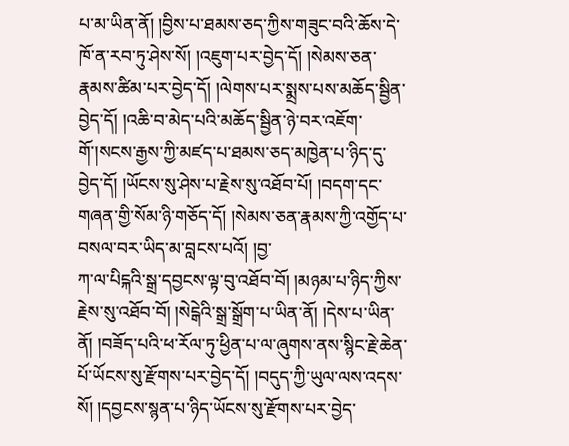པ་མ་ཡིན་ནོ། །བྱིས་པ་ཐམས་ཅད་ཀྱིས་གཟུང་བའི་ཆོས་དེ་ཁོ་ན་རབ་ཏུ་ཤེས་སོ། །འཇུག་པར་བྱེད་དོ། །སེམས་ཅན་རྣམས་ཚིམ་པར་བྱེད་དོ། །ལེགས་པར་སྨྲས་པས་མཆོད་སྦྱིན་བྱེད་དོ། །འཆི་བ་མེད་པའི་མཆོད་སྦྱིན་ཉེ་བར་འཇོག་གོ་།སངས་རྒྱས་ཀྱི་མཛད་པ་ཐམས་ཅད་མཁྱེན་པ་ཉིད་དུ་བྱེད་དོ། །ཡོངས་སུ་ཤེས་པ་རྗེས་སུ་འཐོབ་པོ། །བདག་དང་གཞན་གྱི་སོམ་ཉི་གཅོད་དོ། །སེམས་ཅན་རྣམས་ཀྱི་འགྱོད་པ་བསལ་བར་ཡིད་མ་བླངས་པའོ། །བྱ་
ཀ་ལ་པིངྐའི་སྒྲ་དབྱངས་ལྟ་བུ་འཐོབ་བོ། །མཉམ་པ་ཉིད་ཀྱིས་རྗེས་སུ་འཐོབ་བོ། །སེངྒེའི་སྒྲ་སྒྲོག་པ་ཡིན་ནོ། །དེས་པ་ཡིན་ནོ། །བཟོད་པའི་ཕ་རོལ་ཏུ་ཕྱིན་པ་ལ་ཞུགས་ནས་སྙིང་རྗེ་ཆེན་པོ་ཡོངས་སུ་རྫོགས་པར་བྱེད་དོ། །བདུད་ཀྱི་ཡུལ་ལས་འདས་སོ། །དབྱངས་སྙན་པ་ཉིད་ཡོངས་སུ་རྫོགས་པར་བྱེད་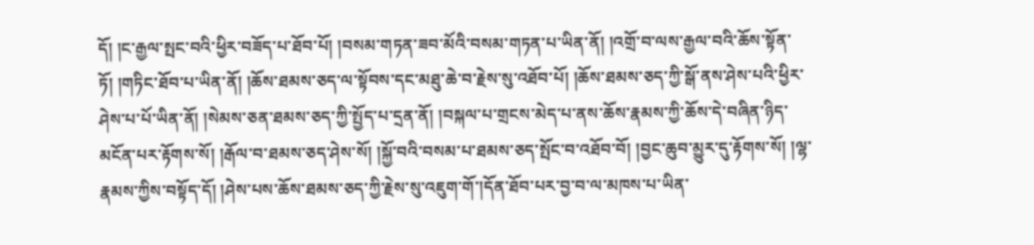དོ། །ང་རྒྱལ་སྤང་བའི་ཕྱིར་བཟོད་པ་ཐོབ་པོ། །བསམ་གཏན་ཟབ་མོའི་བསམ་གཏན་པ་ཡིན་ནོ། །འགྲོ་བ་ལས་རྒྱལ་བའི་ཆོས་སྟོན་ཏོ། །གཏིང་ཐོབ་པ་ཡིན་ནོ། །ཆོས་ཐམས་ཅད་ལ་སྟོབས་དང་མཐུ་ཆེ་བ་རྗེས་སུ་འཐོབ་པོ། །ཆོས་ཐམས་ཅད་ཀྱི་སྒོ་ནས་ཤེས་པའི་ཕྱིར་ཤེས་པ་པོ་ཡིན་ནོ། །སེམས་ཅན་ཐམས་ཅད་ཀྱི་སྤྱོད་པ་དྲན་ནོ། །བསྐལ་པ་གྲངས་མེད་པ་ནས་ཆོས་རྣམས་ཀྱི་ཆོས་དེ་བཞིན་ཉིད་མངོན་པར་རྟོགས་སོ། །རྒོལ་བ་ཐམས་ཅད་ཤེས་སོ། །སྐྱོ་བའི་བསམ་པ་ཐམས་ཅད་སྤོང་བ་འཐོབ་བོ། །བྱང་ཆུབ་མྱུར་དུ་རྟོགས་སོ། །ལྷ་རྣམས་ཀྱིས་བསྟོད་དོ། །ཤེས་པས་ཆོས་ཐམས་ཅད་ཀྱི་རྗེས་སུ་འཇུག་གོ་།དོན་ཐོབ་པར་བྱ་བ་ལ་མཁས་པ་ཡིན་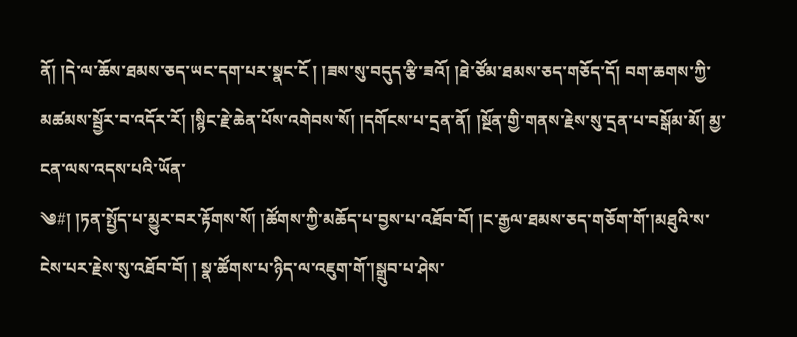ནོ། །དེ་ལ་ཆོས་ཐམས་ཅད་ཡང་དག་པར་སྣང་ངོ ། །ཟས་སུ་བདུད་རྩི་ཟའོ། །ཐེ་ཙོམ་ཐམས་ཅད་གཅོད་དོ། བག་ཆགས་ཀྱི་མཚམས་སྦྱོར་བ་འདོར་རོ། །སྙིང་རྗེ་ཆེན་པོས་འགེབས་སོ། །དགོངས་པ་དྲན་ནོ། །སྔོན་གྱི་གནས་རྗེས་སུ་དྲན་པ་བསྒོམ་མོ། མྱ་ངན་ལས་འདས་པའི་ཡོན་
༄#། །ཏན་སྤྱོད་པ་མྱུར་བར་རྟོགས་སོ། །ཚོགས་ཀྱི་མཆོད་པ་བྱས་པ་འཐོབ་བོ། །ང་རྒྱལ་ཐམས་ཅད་གཅོག་གོ་།མཐུའི་ས་ངེས་པར་རྗེས་སུ་འཐོབ་བོ། ། སྣ་ཚོགས་པ་ཉིད་ལ་འཇུག་གོ་།སྒྲུབ་པ་ཤེས་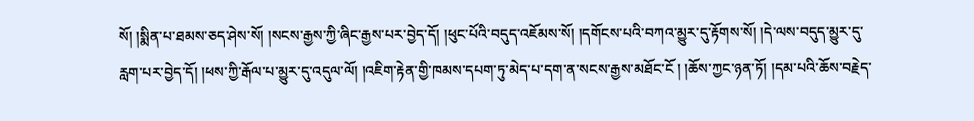སོ། །སྨིན་པ་ཐམས་ཅད་ཤེས་སོ། །སངས་རྒྱས་ཀྱི་ཞིང་རྒྱས་པར་བྱེད་དོ། །ཕུང་པོའི་བདུད་འཇོམས་སོ། །དགོངས་པའི་བཀའ་མྱུར་དུ་རྟོགས་སོ། །དེ་ལས་བདུད་མྱུར་དུ་རླག་པར་བྱེད་དོ། །ཕས་ཀྱི་རྒོལ་པ་མྱུར་དུ་འདུལ་ལོ། །འཇིག་རྟེན་གྱི་ཁམས་དཔག་ཏུ་མེད་པ་དག་ན་སངས་རྒྱས་མཐོང་ངོ ། །ཆོས་ཀྱང་ཉན་ཏོ། །དམ་པའི་ཆོས་བརྗེད་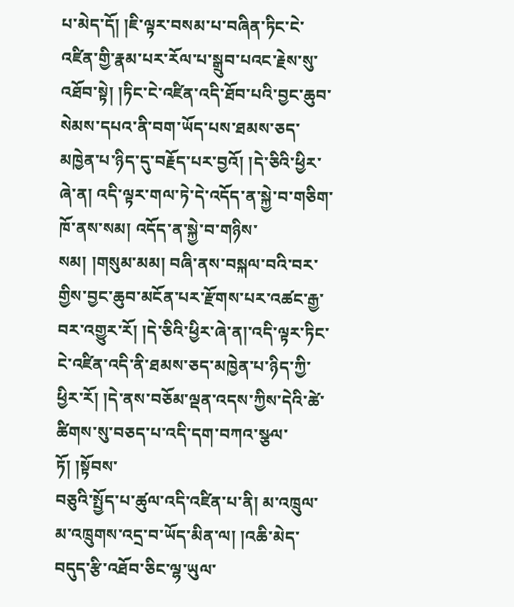པ་མེད་དོ། །ཇི་ལྟར་བསམ་པ་བཞིན་ཏིང་ངེ་འཛིན་གྱི་རྣམ་པར་རོལ་པ་སྒྲུབ་པའང་རྗེས་སུ་འཐོབ་སྟེ། །ཏིང་ངེ་འཛིན་འདི་ཐོབ་པའི་བྱང་ཆུབ་སེམས་དཔའ་ནི་བག་ཡོད་པས་ཐམས་ཅད་མཁྱེན་པ་ཉིད་དུ་བརྗོད་པར་བྱའོ། །དེ་ཅིའི་ཕྱིར་ཞེ་ན། འདི་ལྟར་གལ་ཏེ་དེ་འདོད་ན་སྐྱེ་བ་གཅིག་ཁོ་ནས་སམ། འདོད་ན་སྐྱེ་བ་གཉིས་སམ། །གསུམ་མམ། བཞི་ནས་བསྐལ་བའི་བར་གྱིས་བྱང་ཆུབ་མངོན་པར་རྫོགས་པར་འཚང་རྒྱ་བར་འགྱུར་རོ། །དེ་ཅིའི་ཕྱིར་ཞེ་ན།་འདི་ལྟར་ཏིང་ངེ་འཛིན་འདི་ནི་ཐམས་ཅད་མཁྱེན་པ་ཉིད་ཀྱི་ཕྱིར་རོ། །དེ་ནས་བཅོམ་ལྡན་འདས་ཀྱིས་དེའི་ཚེ་ཚིགས་སུ་བཅད་པ་འདི་དག་བཀའ་སྩལ་ཏོ། །སྟོབས་
བཅུའི་སྤྱོད་པ་ཚུལ་འདི་འཛིན་པ་ནི། མ་འཁྲུལ་མ་འཁྲུགས་འདྲ་བ་ཡོད་མིན་ལ། །འཆི་མེད་བདུད་རྩི་འཐོབ་ཅིང་ལྷ་ཡུལ་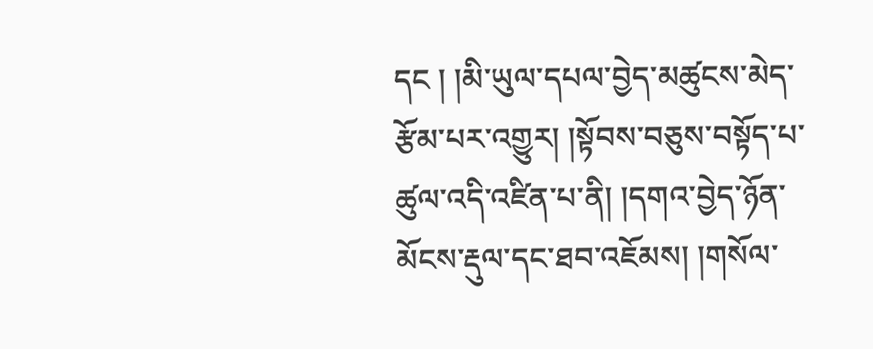དང ། །མི་ཡུལ་དཔལ་བྱེད་མཚུངས་མེད་རྩོམ་པར་འགྱུར། །སྟོབས་བཅུས་བསྟོད་པ་ཚུལ་འདི་འཛིན་པ་ནི། །དགའ་བྱེད་ཉོན་མོངས་རྡུལ་དང་ཐབ་འཇོམས། །གསོལ་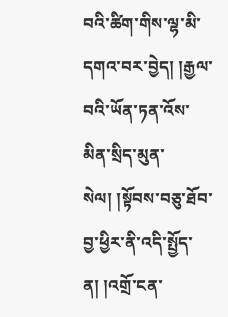བའི་ཚིག་གིས་ལྷ་མི་དགའ་བར་བྱེད། །རྒྱལ་བའི་ཡོན་ཏན་འོས་མིན་སྲིད་མུན་སེལ། །སྟོབས་བཅུ་ཐོབ་བྱ་ཕྱིར་ནི་འདི་སྤྱོད་ན། །འགྲོ་ངན་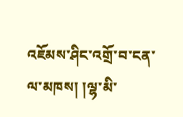འཇོམས་ཤིང་འགྲོ་བ་ངན་ལ་མཁས། །ལྷ་མི་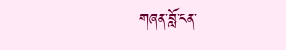གཞན་བློ་ངན་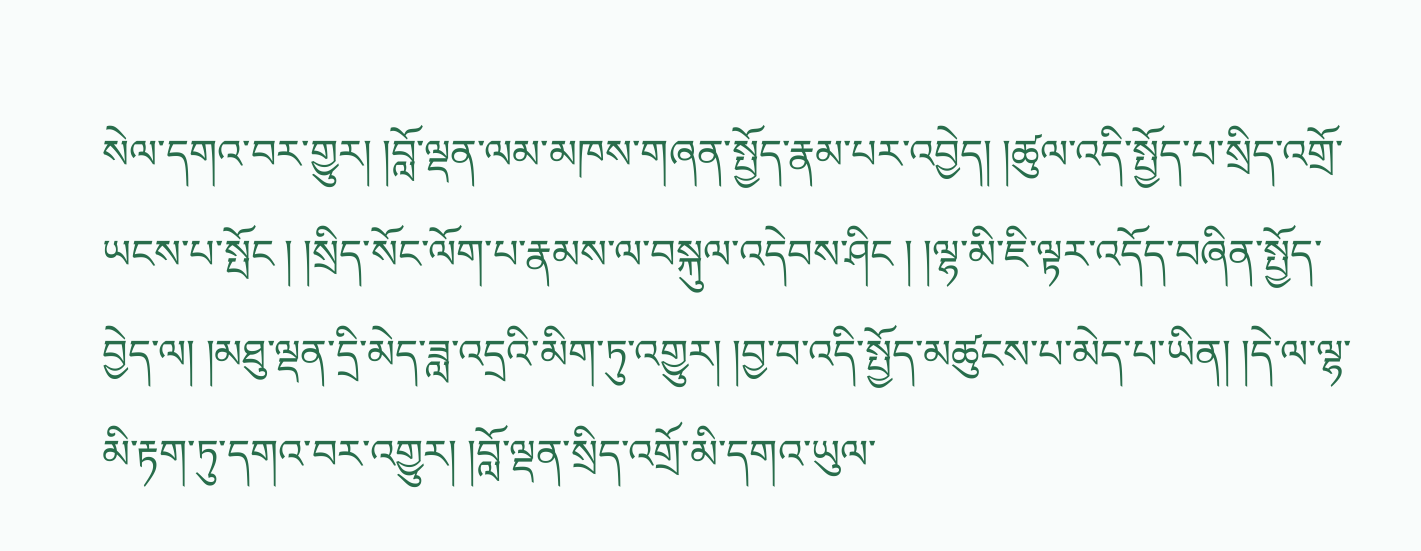སེལ་དགའ་བར་གྱུར། །བློ་ལྡན་ལམ་མཁས་གཞན་སྤྱོད་རྣམ་པར་འབྱེད། །ཚུལ་འདི་སྤྱོད་པ་སྲིད་འགྲོ་ཡངས་པ་སྤོང ། །སྲིད་སོང་ལོག་པ་རྣམས་ལ་བསྐུལ་འདེབས་ཤིང ། །ལྷ་མི་ཇི་ལྟར་འདོད་བཞིན་སྤྱོད་བྱེད་ལ། །མཐུ་ལྡན་དྲི་མེད་ཟླ་འདྲའི་མིག་ཏུ་འགྱུར། །བྱ་བ་འདི་སྤྱོད་མཚུངས་པ་མེད་པ་ཡིན། །དེ་ལ་ལྷ་མི་རྟག་ཏུ་དགའ་བར་འགྱུར། །བློ་ལྡན་སྲིད་འགྲོ་མི་དགའ་ཡུལ་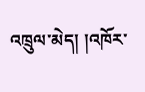འཁྲུལ་མེད། །འཁོར་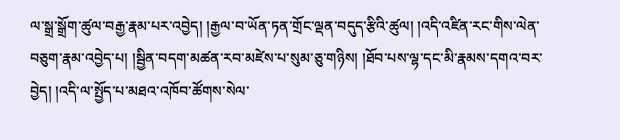ལ་སྒྲ་སྒྲོག་ཚུལ་བརྒྱ་རྣམ་པར་འབྱེད། །རྒྱལ་བ་ཡོན་ཏན་གྲོང་ལྡན་བདུད་རྩིའི་ཚུལ། །འདི་འཛིན་རང་གིས་ལེན་བཅུག་རྣམ་འབྱེད་པ། །སྦྱིན་བདག་མཚན་རབ་མཛེས་པ་སུམ་ཅུ་གཉིས། །ཐོབ་པས་ལྷ་དང་མི་རྣམས་དགའ་བར་བྱེད། །འདི་ལ་སྤྱོད་པ་མཐའ་འཁོབ་ཚོགས་སེལ་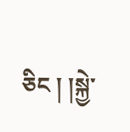ཅིང ། །སྐྱེ་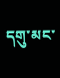དགུ་མང་